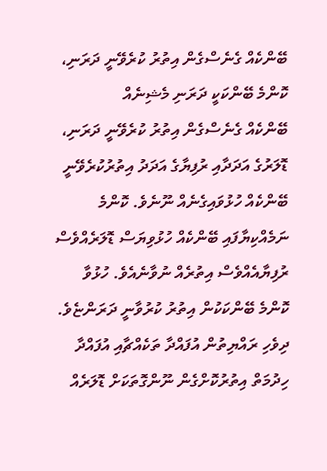ބޭންކެއް ގެނެސްގެން އިތުރު ކުރެވޭނީ ދަރަނި،
ކޮންމެ ބޭންކަކީ ދަރަނި މެޝިނެއް
ބޭންކެއް ގެނެސްގެން އިތުރު ކުރެވޭނީ ދަރަނި،
ޑޮލަރުގެ އަދަދާއި ރުފިޔާގެ އަދަދު އިތުރުކުރެވޭނީ ބޭންކެއް ހުޅުވައިގެނެއް ނޫނެވެ. ކޮންމެ ނަމެއްކިޔާފައި ބޭންކެއް ހުޅުވިޔަސް ޑޮލަރެއްވެސް ރުފިޔާއެއްވެސް އިތުރެއް ނުވާނެއެވެ. ހުޅުވާ ކޮންމެ ބޭންކަކުން އިތުރު ކުރުވާނީ ދަރަންޏެވެ.
ދިވެހި ރައްޔިތުން އުފައްދާ ތަކެއްޗާއި އުފައްދާ ހިދުމަތް އިތުރުކޮށްގެން ނޫންގޮތަކަށް ޑޮލަރެއް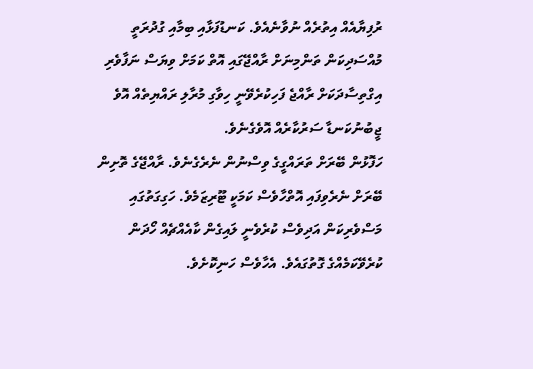ރުފިޔާއެއް އިތުރެއް ނުވާނެއެވެ. ކަނޑުފަޅާއި ބިމާއި ގުދުރަތީ މުއްސަދިކަން ތަންމިނަށް ރާއްޖޭގައި އޮތް ކަމަށް ވިޔަސް ނަފާވެރި އިގްތިސާދަކަށް ރާއްޖެ ފަހިކުރެވޭނީ ހިވާގި މުރާލި ރައްޔިތެއް އޮވެ ޖީބުނުކަނޑާ ސަރުކާރެއް އޮވެގެނެވެ.
ހަފޮޅުން ބޭރަށް ތަރައްގީގެ ވިސްނުން ނެރެގެނެވެ. ރާއްޖޭގެ ތޮށިން ބޭރަށް ނެރެވިފައި އޮތްހާވެސް ކަމަކީ ޓޫރިޒަމެވެ. ހަގިގަތުގައި މަސްވެރިކަން އަދިވެސް ކުރެވެނީ ލައިގެން ކާއެއްޗެއް ހޯދަން ކުރެވޭކަމެއްގެ ގޮތުގައެވެ. އެހާވެސް ހަނިކޮށެވެ.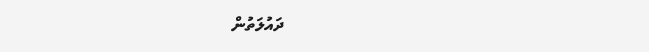ދައުލަތުން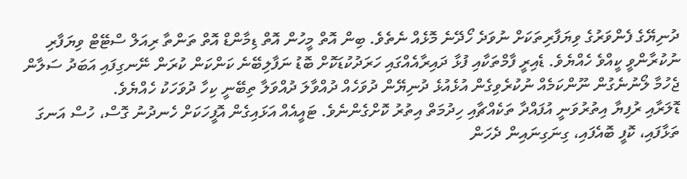ދުނިޔޭގެ ފެންވަރުގެ ވިޔަފާރިތަކަށް ނުވަދެ ހޯދޭނެ މޮޅެއް ނެތެވެ. ބިން އޮތް މީހުން އޮތް ޑިމާންޑް އޮތް ތަންތާ ރިއަލް ސްޓޭޓް ވިޔަފާރި ނުކުރާންވީ ކީއްވެ ހެއްޔެވެ. ޑެއިރީ ފާމްތަކާއި ފުޅާ ދައިރާއެއްގައި ހަރަދުކުޑަކޮށް ބޮޑު ނަފާލިބޭނެ ކަންކަން ކުރަން ނޭނގިފައި އަބަދު ސަލާން ޖެހުމާ ލޯނުނެގުން ނޫންކަމެއް ނުކުރެވިގެން އުޅެއުޅެ ދުނިޔޭން ދުވަހެއް ދުއްވާލަ ދުއްވަލާ ތިބޭނީ ކިހާ ދުވަހަކު ހެއްޔެވެ.
ޑޮލަރާއި ރުފިޔާ އިތުރުވަނީ އުފައްދާ ތަކެއްޗާއި ހިދުމަތް އިތުރު ކޮށްގެންނެވެ. ޓައީއެއް އަޅައިގެން އޮފީހަކަށް ހެނދުނު ގޮސް، ހުސް އަނގަ ތަޅާފައި، ކޮފީ ބޮއެފައި، ގިނަގިނައިން ދެހަން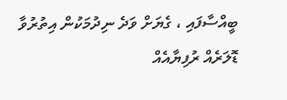ބީއްސާފައި ، ގެޔަށް ވަދެ ނިދުމަކުން އިތުރުވާ ޑޮލަރެއް ރުފިޔާއެއް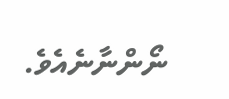ނޯންނާނެއެވެ.